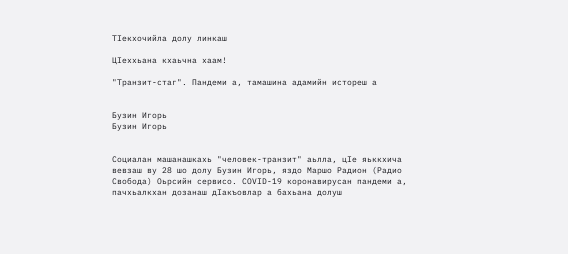ТIекхочийла долу линкаш

ЦIеххьана кхаьчна хаам!

"Транзит-стаг". Пандеми а, тамашина адамийн истореш а


Бузин Игорь
Бузин Игорь


Социалан машанашкахь "человек-транзит" аьлла, цIе яьккхича вевзаш ву 28 шо долу Бузин Игорь, яздо Маршо Радион (Радио Свобода) Оьрсийн сервисо. COVID-19 коронавирусан пандеми а, пачхьалкхан дозанаш дIакъовлар а бахьана долуш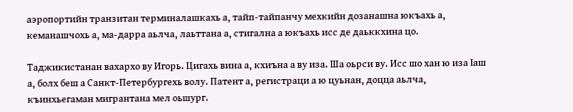аэропортийн транзитан терминалашкахь а, тайп-тайпанчу мехкийн дозанашна юкъахь а, кеманашчохь а, ма-дарра аьлча, лаьттана а, стигална а юкъахь исс де даьккхина цо.

Таджикистанан вахархо ву Игорь. Цигахь вина а, кхиъна а ву иза. Ша оьрси ву. Исс шо хан ю иза Iаш а, болх беш а Санкт-Петербургехь волу. Патент а, регистраци а ю цуьнан, доцца аьлча, къинхьегаман мигрантана мел оьшург.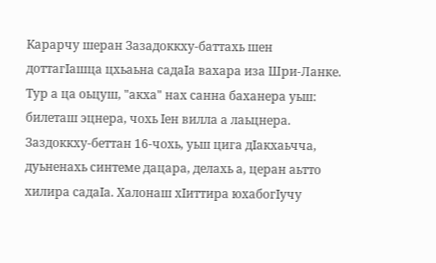Карарчу шеран Зазадоккху-баттахь шен доттагIашца цхьаьна садаIа вахара иза Шри-Ланке. Тур а ца оьцуш, "акха" нах санна баханера уьш: билеташ эцнера, чохь Iен вилла а лаьцнера. Заздоккху-беттан 16-чохь, уьш цига дIакхаьчча, дуьненахь синтеме дацара, делахь а, церан аьтто хилира садаIа. Халонаш хIиттира юхабогIучу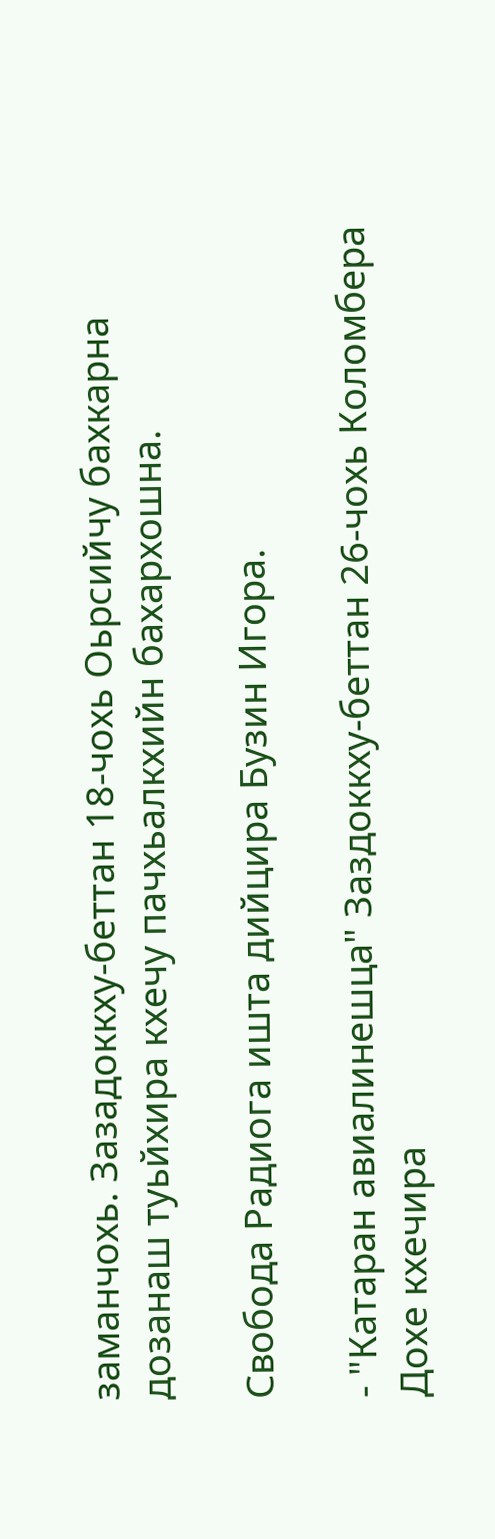заманчохь. Зазадоккху-беттан 18-чохь Оьрсийчу бахкарна дозанаш туьйхира кхечу пачхьалкхийн бахархошна.

Свобода Радиога ишта дийцира Бузин Игора.

- "Катаран авиалинешца" Заздоккху-беттан 26-чохь Коломбера Дохе кхечира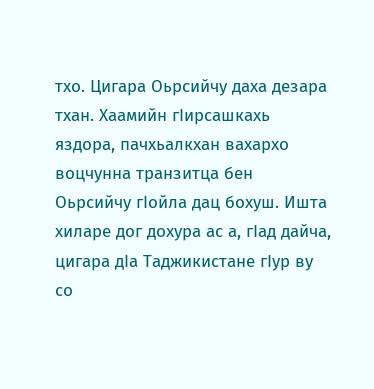тхо. Цигара Оьрсийчу даха дезара тхан. Хаамийн гIирсашкахь яздора, пачхьалкхан вахархо воцчунна транзитца бен Оьрсийчу гIойла дац бохуш. Ишта хиларе дог дохура ас а, гIад дайча, цигара дIа Таджикистане гIур ву со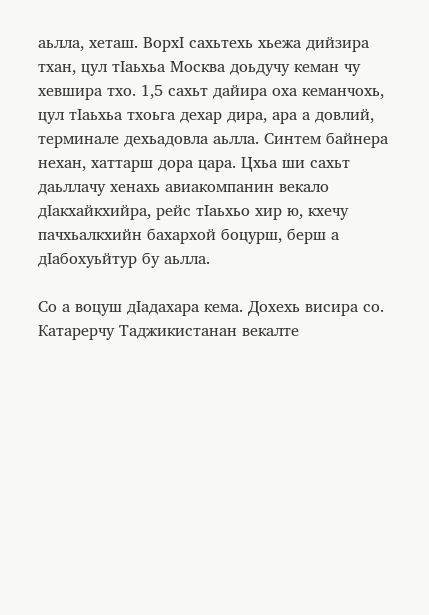аьлла, хеташ. ВорхI сахьтехь хьежа дийзира тхан, цул тIаьхьа Москва доьдучу кеман чу хевшира тхо. 1,5 сахьт дайира оха кеманчохь, цул тIаьхьа тхоьга дехар дира, ара а довлий, терминале дехьадовла аьлла. Синтем байнера нехан, хаттарш дора цара. Цхьа ши сахьт даьллачу хенахь авиакомпанин векало дIакхайкхийра, рейс тIаьхьо хир ю, кхечу пачхьалкхийн бахархой боцурш, берш а дIабохуьйтур бу аьлла.

Со а воцуш дIадахара кема. Дохехь висира со. Катарерчу Таджикистанан векалте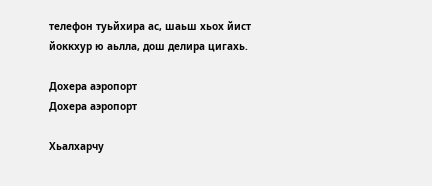телефон туьйхира ас, шаьш хьох йист йоккхур ю аьлла, дош делира цигахь.

Дохера аэропорт
Дохера аэропорт

Хьалхарчу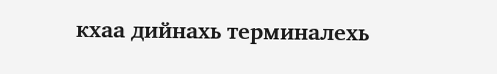кхаа дийнахь терминалехь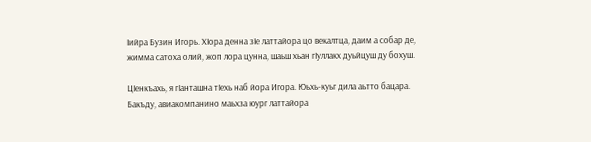Iийра Бузин Игорь. ХIора денна зIе латтайора цо векалтца, даим а собар де, жимма сатоха олий, жоп лора цунна, шаьш хьан гIуллакх дуьйцуш ду бохуш.

ЦIенкъахь, я гIанташна тIехь наб йора Игора. Юьхь-куьг дила аьтто бацара. Бакъду, авиакомпанино маьхза юург латтайора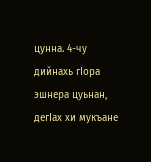цунна. 4-чу дийнахь гIора эшнера цуьнан, дегIах хи мукъане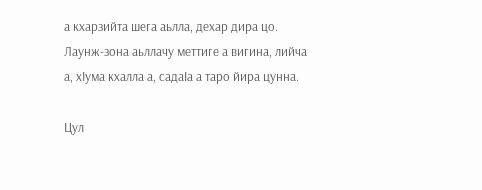а кхарзийта шега аьлла, дехар дира цо. Лаунж-зона аьллачу меттиге а вигина, лийча а, хIума кхалла а, садаIа а таро йира цунна.

Цул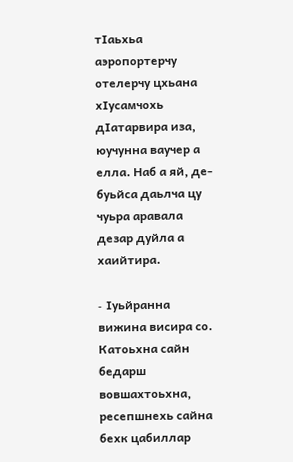тIаьхьа аэропортерчу отелерчу цхьана хIусамчохь дIатарвира иза, юучунна ваучер а елла. Наб а яй, де-буьйса даьлча цу чуьра аравала дезар дуйла а хаийтира.

- Iуьйранна вижина висира со. Катоьхна сайн бедарш вовшахтоьхна, ресепшнехь сайна бехк цабиллар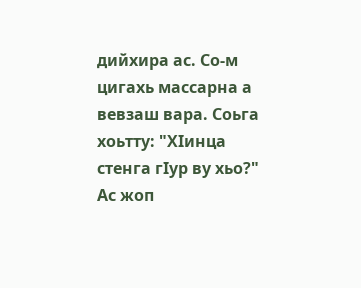дийхира ас. Со-м цигахь массарна а вевзаш вара. Соьга хоьтту: "ХIинца стенга гIур ву хьо?" Ас жоп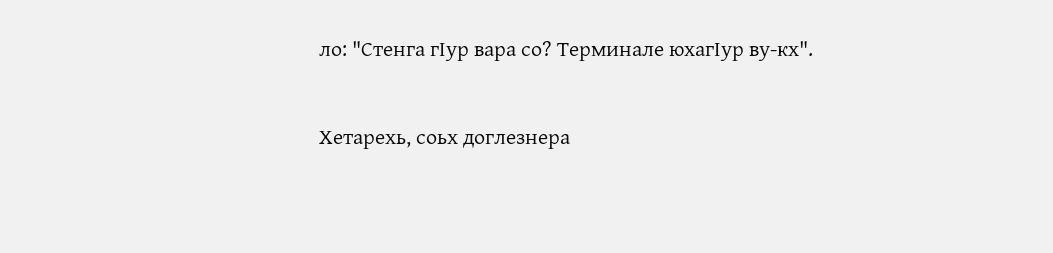ло: "Стенга гIур вара со? Терминале юхагIур ву-кх".

Хетарехь, соьх доглезнера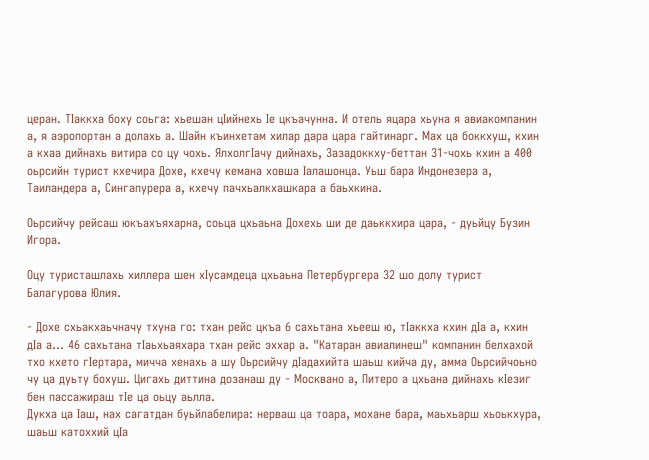церан. ТIаккха боху соьга: хьешан цIийнехь Iе цкъачунна. И отель яцара хьуна я авиакомпанин а, я аэропортан а долахь а. Шайн къинхетам хилар дара цара гайтинарг. Мах ца боккхуш, кхин а кхаа дийнахь витира со цу чохь. ЯлхолгIачу дийнахь, Зазадоккху-беттан 31-чохь кхин а 400 оьрсийн турист кхечира Дохе, кхечу кемана ховша Iалашонца. Уьш бара Индонезера а, Таиландера а, Сингапурера а, кхечу пачхьалкхашкара а баьхкина.

Оьрсийчу рейсаш юкъахъяхарна, соьца цхьаьна Дохехь ши де даьккхира цара, - дуьйцу Бузин Игора.

Оцу туристашлахь хиллера шен хIусамдеца цхьаьна Петербургера 32 шо долу турист Балагурова Юлия.

- Дохе схьакхаьчначу тхуна го: тхан рейс цкъа 6 сахьтана хьееш ю, тIаккха кхин дIа а, кхин дIа а... 46 сахьтана тIаьхьаяхара тхан рейс эххар а. "Катаран авиалинеш" компанин белхахой тхо кхето гIертара, мичча хенахь а шу Оьрсийчу дIадахийта шаьш кийча ду, амма Оьрсийчоьно чу ца дуьту бохуш. Цигахь диттина дозанаш ду - Москвано а, Питеро а цхьана дийнахь кIезиг бен пассажираш тIе ца оьцу аьлла.
Дукха ца Iаш, нах сагатдан буьйлабелира: нерваш ца тоара, мохане бара, маьхьарш хьоькхура, шаьш катоххий цIа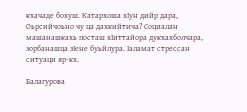кхачаде бохуш. Катархоша хIун дийр дара, Оьрсийчоьно чу ца дахкийтича? Социалан машанашкахь посташ хIиттайора дукхахболчара, зорбанашца зIене буьйлура. Iаламат стрессан ситуаци яр-кх.

Балагурова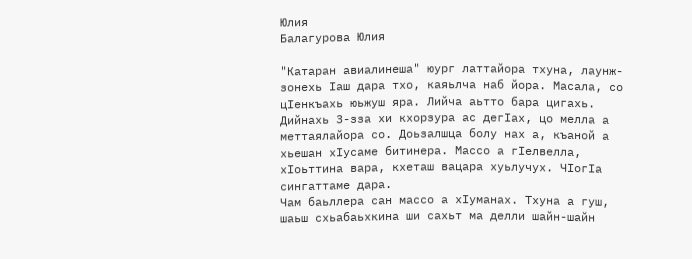Юлия
Балагурова Юлия

"Катаран авиалинеша" юург латтайора тхуна, лаунж-зонехь Iаш дара тхо, каяьлча наб йора. Масала, со цIенкъахь юьжуш яра. Лийча аьтто бара цигахь. Дийнахь 3-зза хи кхорзура ас дегIах, цо мелла а меттаялайора со. Доьзалшца болу нах а, къаной а хьешан хIусаме битинера. Массо а гIелвелла, хIоьттина вара, кхеташ вацара хуьлучух. ЧIогIа сингаттаме дара.
Чам баьллера сан массо а хIуманах. Тхуна а гуш, шаьш схьабаьхкина ши сахьт ма делли шайн-шайн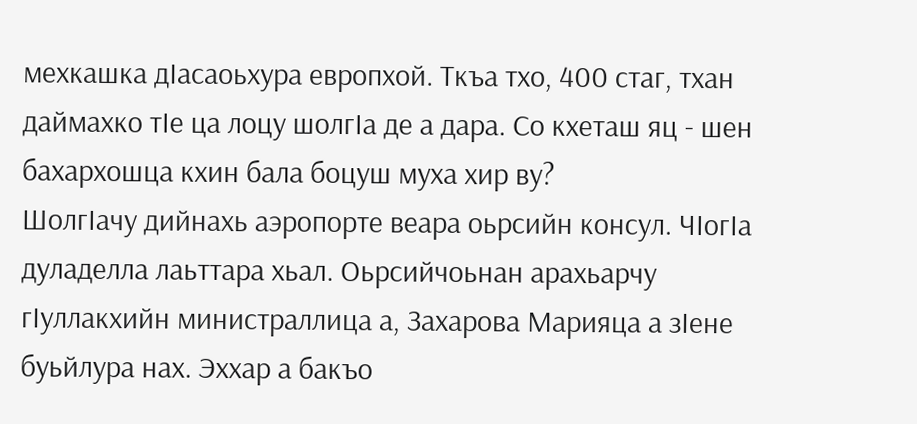мехкашка дIасаоьхура европхой. Ткъа тхо, 400 стаг, тхан даймахко тIе ца лоцу шолгIа де а дара. Со кхеташ яц - шен бахархошца кхин бала боцуш муха хир ву?
ШолгIачу дийнахь аэропорте веара оьрсийн консул. ЧIогIа дуладелла лаьттара хьал. Оьрсийчоьнан арахьарчу гIуллакхийн министраллица а, Захарова Марияца а зIене буьйлура нах. Эххар а бакъо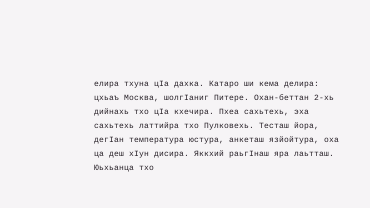елира тхуна цIа дахка. Катаро ши кема делира: цхьаъ Москва, шолгIаниг Питере. Охан-беттан 2-хь дийнахь тхо цIа кхечира. Пхеа сахьтехь, эха сахьтехь латтийра тхо Пулковехь. Тесташ йора, дегIан температура юстура, анкеташ язйойтура, оха ца деш хIун дисира. Яккхий раьгIнаш яра лаьтташ. Юьхьанца тхо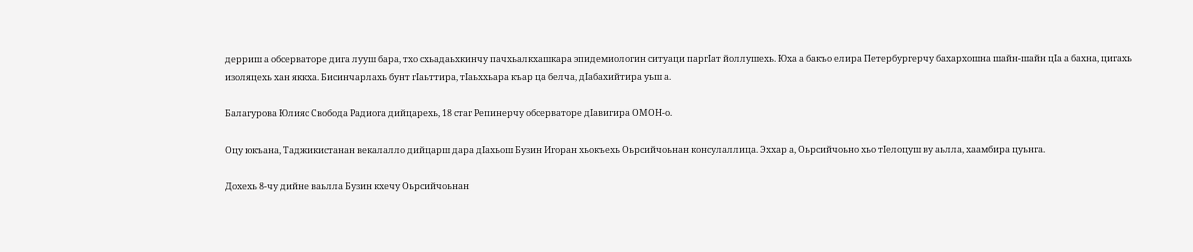дерриш а обсерваторе дига лууш бара, тхо схьадаьхкинчу пачхьалкхашкара эпидемиологин ситуаци паргIат йоллушехь. Юха а бакъо елира Петербургерчу бахархошна шайн-шайн цIа а бахна, цигахь изоляцехь хан яккха. Бисинчарлахь бунт гIаьттира, тIаьххьара къар ца белча, дIабахийтира уьш а.

Балагурова Юлияс Свобода Радиога дийцарехь, 18 стаг Репинерчу обсерваторе дIавигира ОМОН-о.

Оцу юкъана, Таджикистанан векалалло дийцарш дара дIахьош Бузин Игоран хьокъехь Оьрсийчоьнан консулаллица. Эххар а, Оьрсийчоьно хьо тIелоцуш ву аьлла, хаамбира цуьнга.

Дохехь 8-чу дийне ваьлла Бузин кхечу Оьрсийчоьнан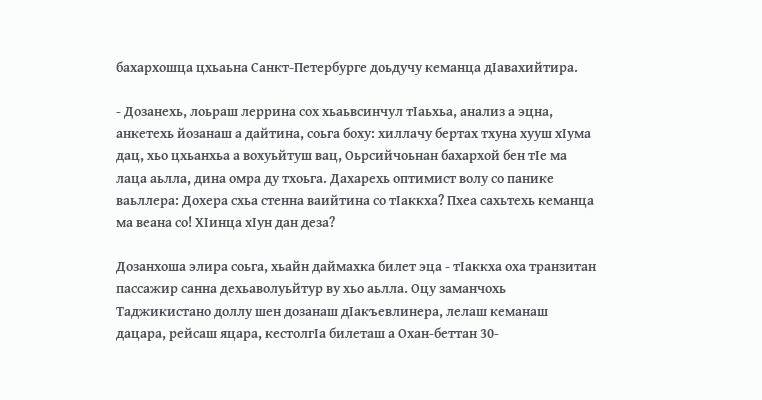бахархошца цхьаьна Санкт-Петербурге доьдучу кеманца дIавахийтира.

- Дозанехь, лоьраш леррина сох хьаьвсинчул тIаьхьа, анализ а эцна, анкетехь йозанаш а дайтина, соьга боху: хиллачу бертах тхуна хууш хIума дац, хьо цхьанхьа а вохуьйтуш вац, Оьрсийчоьнан бахархой бен тIе ма лаца аьлла, дина омра ду тхоьга. Дахарехь оптимист волу со панике ваьллера: Дохера схьа стенна ваийтина со тIаккха? Пхеа сахьтехь кеманца ма веана со! ХIинца хIун дан деза?

Дозанхоша элира соьга, хьайн даймахка билет эца - тIаккха оха транзитан пассажир санна дехьаволуьйтур ву хьо аьлла. Оцу заманчохь Таджикистано доллу шен дозанаш дIакъевлинера, лелаш кеманаш дацара, рейсаш яцара, кестолгIа билеташ а Охан-беттан 30-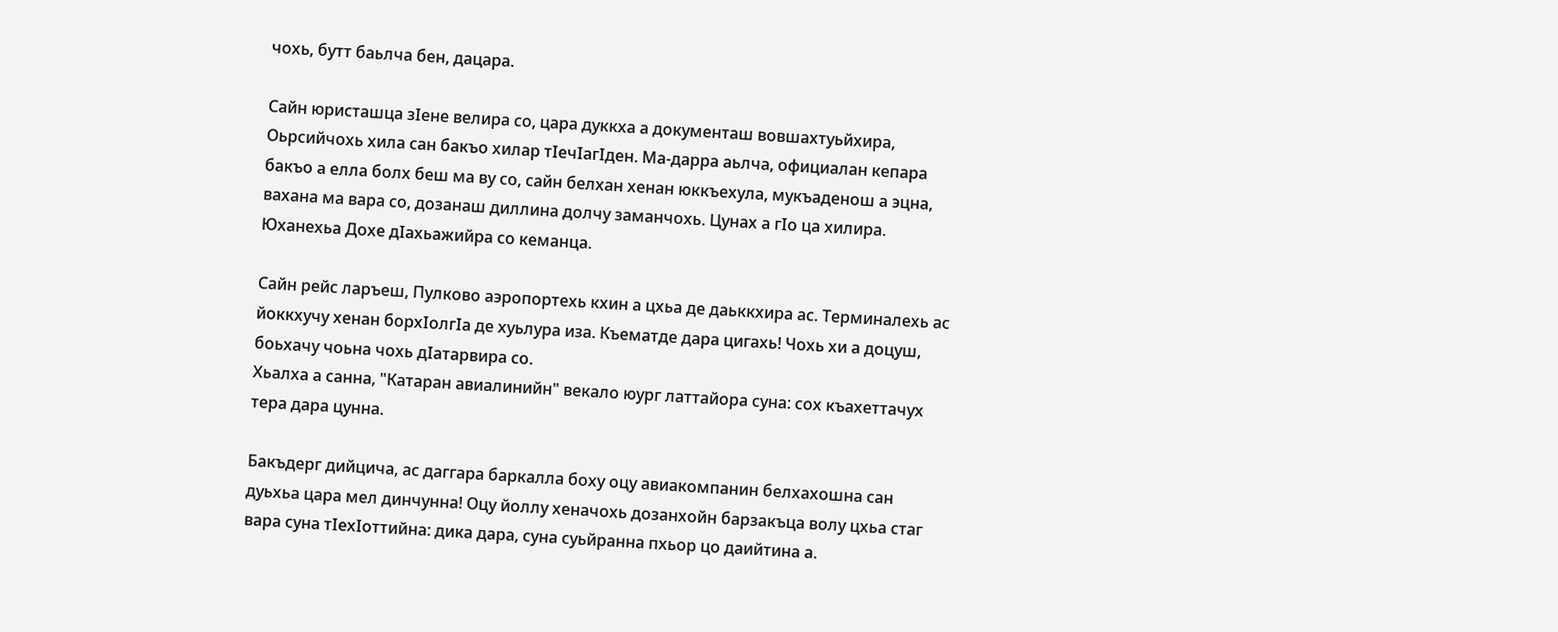чохь, бутт баьлча бен, дацара.

Сайн юристашца зIене велира со, цара дуккха а документаш вовшахтуьйхира, Оьрсийчохь хила сан бакъо хилар тIечIагIден. Ма-дарра аьлча, официалан кепара бакъо а елла болх беш ма ву со, сайн белхан хенан юккъехула, мукъаденош а эцна, вахана ма вара со, дозанаш диллина долчу заманчохь. Цунах а гIо ца хилира. Юханехьа Дохе дIахьажийра со кеманца.

Сайн рейс ларъеш, Пулково аэропортехь кхин а цхьа де даьккхира ас. Терминалехь ас йоккхучу хенан борхIолгIа де хуьлура иза. Къематде дара цигахь! Чохь хи а доцуш, боьхачу чоьна чохь дIатарвира со.
Хьалха а санна, "Катаран авиалинийн" векало юург латтайора суна: сох къахеттачух тера дара цунна.

Бакъдерг дийцича, ас даггара баркалла боху оцу авиакомпанин белхахошна сан дуьхьа цара мел динчунна! Оцу йоллу хеначохь дозанхойн барзакъца волу цхьа стаг вара суна тIехIоттийна: дика дара, суна суьйранна пхьор цо даийтина а.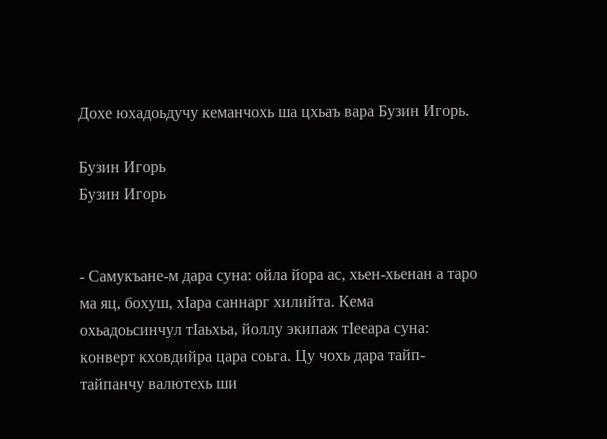Дохе юхадоьдучу кеманчохь ша цхьаъ вара Бузин Игорь.

Бузин Игорь
Бузин Игорь


- Самукъане-м дара суна: ойла йора ас, хьен-хьенан а таро ма яц, бохуш, хIара саннарг хилийта. Кема охьадоьсинчул тIаьхьа, йоллу экипаж тIееара суна: конверт кховдийра цара соьга. Цу чохь дара тайп-тайпанчу валютехь ши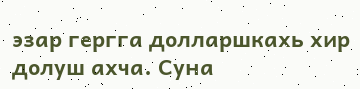эзар гергга долларшкахь хир долуш ахча. Суна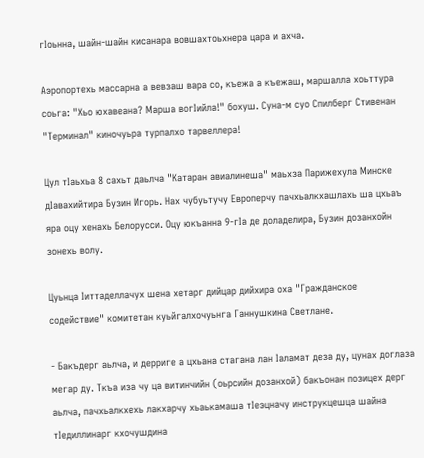гIоьнна, шайн-шайн кисанара вовшахтоьхнера цара и ахча.

Аэропортехь массарна а вевзаш вара со, къежа а къежаш, маршалла хоьттура соьга: "Хьо юхавеана? Марша вогIийла!" бохуш. Суна-м суо Спилберг Стивенан "Терминал" киночуьра турпалхо тарвеллера!

Цул тIаьхьа 8 сахьт даьлча "Катаран авиалинеша" маьхза Парижехула Минске дIавахийтира Бузин Игорь. Нах чубуьтучу Европерчу пачхьалкхашлахь ша цхьаъ яра оцу хенахь Белорусси. Оцу юкъанна 9-гIа де доладелира, Бузин дозанхойн зонехь волу.

Цуьнца Iиттаделлачух шена хетарг дийцар дийхира оха "Гражданское содействие" комитетан куьйгалхочуьнга Ганнушкина Светлане.

- Бакъдерг аьлча, и дерриге а цхьана стагана лан Iаламат деза ду, цунах доглаза мегар ду. Ткъа иза чу ца витинчийн (оьрсийн дозанхой) бакъонан позицех дерг аьлча, пачхьалкхехь лакхарчу хьаькамаша тIеэцначу инструкцешца шайна тIедиллинарг кхочушдина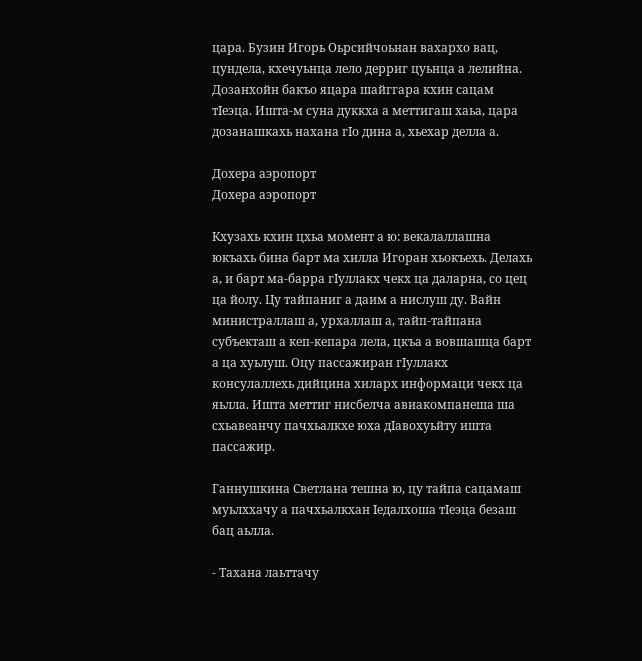цара. Бузин Игорь Оьрсийчоьнан вахархо вац, цундела, кхечуьнца лело дерриг цуьнца а лелийна. Дозанхойн бакъо яцара шайггара кхин сацам тIеэца. Ишта-м суна дуккха а меттигаш хаьа, цара дозанашкахь нахана гIо дина а, хьехар делла а.

Дохера аэропорт
Дохера аэропорт

Кхузахь кхин цхьа момент а ю: векалаллашна юкъахь бина барт ма хилла Игоран хьокъехь. Делахь а, и барт ма-барра гIуллакх чекх ца даларна, со цец ца йолу. Цу тайпаниг а даим а нислуш ду. Вайн министраллаш а, урхаллаш а, тайп-тайпана субъекташ а кеп-кепара лела, цкъа а вовшашца барт а ца хуьлуш. Оцу пассажиран гIуллакх консулаллехь дийцина хиларх информаци чекх ца яьлла. Ишта меттиг нисбелча авиакомпанеша ша схьавеанчу пачхьалкхе юха дIавохуьйту ишта пассажир.

Ганнушкина Светлана тешна ю, цу тайпа сацамаш муьлххачу а пачхьалкхан Iедалхоша тIеэца безаш бац аьлла.

- Тахана лаьттачу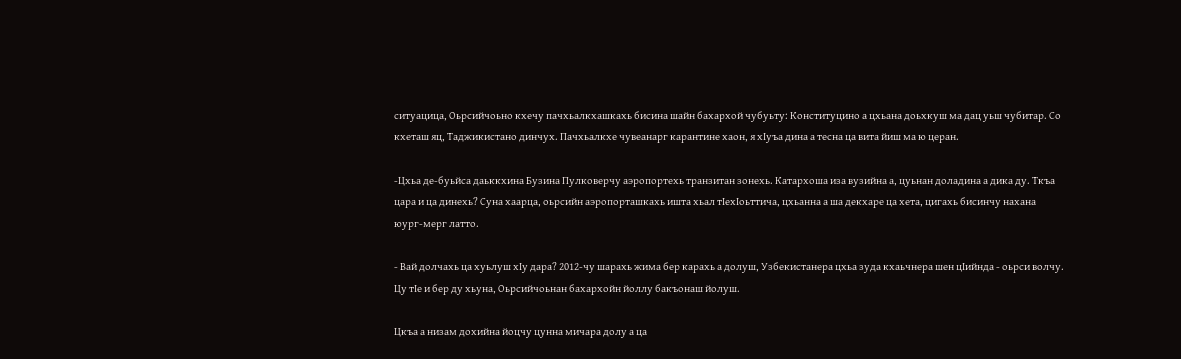ситуацица, Оьрсийчоьно кхечу пачхьалкхашкахь бисина шайн бахархой чубуьту: Конституцино а цхьана доьхкуш ма дац уьш чубитар. Со кхеташ яц, Таджикистано динчух. Пачхьалкхе чувеанарг карантине хаон, я хIуъа дина а тесна ца вита йиш ма ю церан.

-Цхьа де-буьйса даьккхина Бузина Пулковерчу аэропортехь транзитан зонехь. Катархоша иза вузийна а, цуьнан доладина а дика ду. Ткъа цара и ца динехь? Суна хаарца, оьрсийн аэропорташкахь ишта хьал тIехIоьттича, цхьанна а ша декхаре ца хета, цигахь бисинчу нахана юург-мерг латто.

- Вай долчахь ца хуьлуш хIу дара? 2012-чу шарахь жима бер карахь а долуш, Узбекистанера цхьа зуда кхаьчнера шен цIийнда - оьрси волчу. Цу тIе и бер ду хьуна, Оьрсийчоьнан бахархойн йоллу бакъонаш йолуш.

Цкъа а низам дохийна йоцчу цунна мичара долу а ца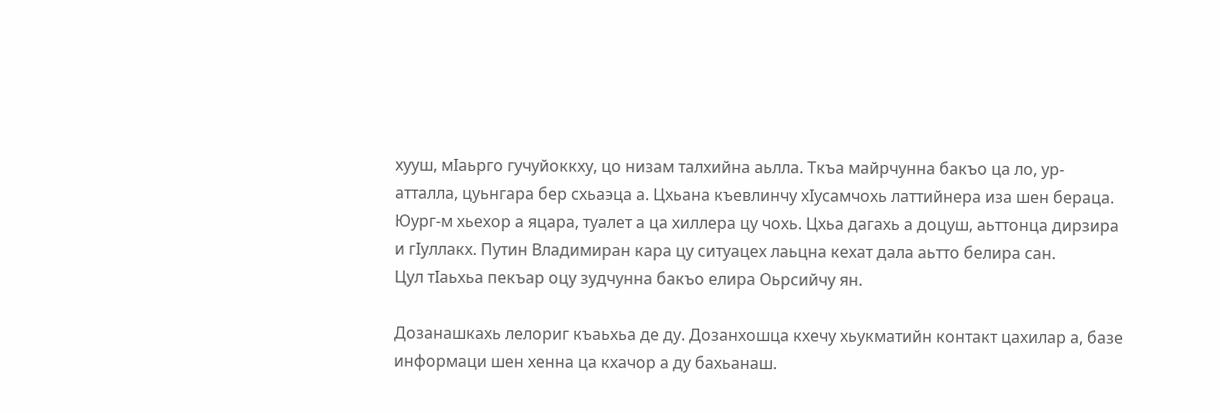хууш, мIаьрго гучуйоккху, цо низам талхийна аьлла. Ткъа майрчунна бакъо ца ло, ур-атталла, цуьнгара бер схьаэца а. Цхьана къевлинчу хIусамчохь латтийнера иза шен бераца. Юург-м хьехор а яцара, туалет а ца хиллера цу чохь. Цхьа дагахь а доцуш, аьттонца дирзира и гIуллакх. Путин Владимиран кара цу ситуацех лаьцна кехат дала аьтто белира сан.
Цул тIаьхьа пекъар оцу зудчунна бакъо елира Оьрсийчу ян.

Дозанашкахь лелориг къаьхьа де ду. Дозанхошца кхечу хьукматийн контакт цахилар а, базе информаци шен хенна ца кхачор а ду бахьанаш.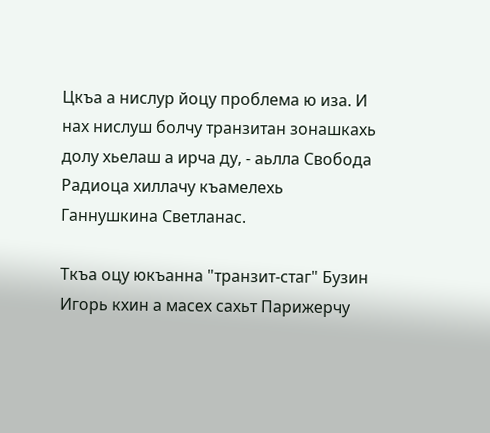Цкъа а нислур йоцу проблема ю иза. И нах нислуш болчу транзитан зонашкахь долу хьелаш а ирча ду, - аьлла Свобода Радиоца хиллачу къамелехь Ганнушкина Светланас.

Ткъа оцу юкъанна "транзит-стаг" Бузин Игорь кхин а масех сахьт Парижерчу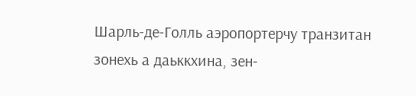Шарль-де-Голль аэропортерчу транзитан зонехь а даьккхина, зен-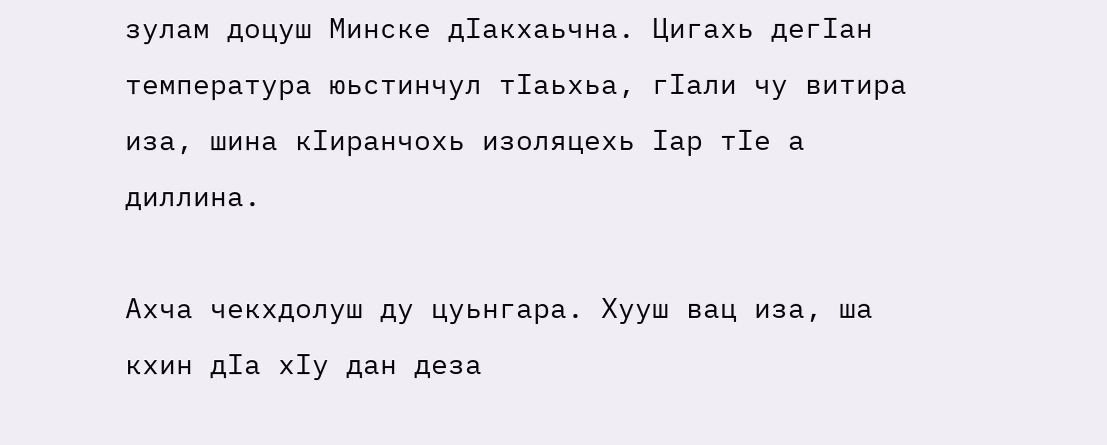зулам доцуш Минске дIакхаьчна. Цигахь дегIан температура юьстинчул тIаьхьа, гIали чу витира иза, шина кIиранчохь изоляцехь Iар тIе а диллина.

Ахча чекхдолуш ду цуьнгара. Хууш вац иза, ша кхин дIа хIу дан деза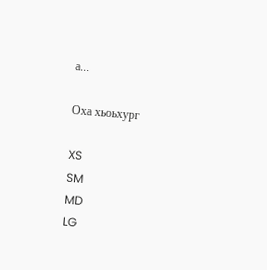а...

Оха хьоьхург

XS
SM
MD
LG